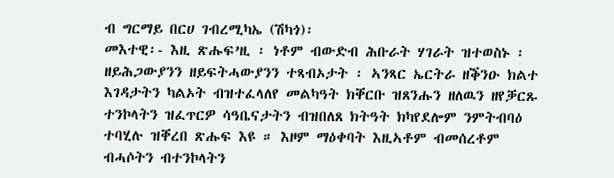ብ ግርማይ በርሀ ገብረሚካኤ (ሽካጎ)፡
መእተዊ፡- እዚ ጽሑፍ’ዚ ፡ ነቶም ብውድብ ሕቡራት ሃገራት ዝተወስኑ ፡ ዘይሕጋውያንን ዘይፍትሓውያንን ተጻብኦታት ፡ ኣንጻር ኤርትራ ዘቕንዑ ክልተ እገዳታትን ካልኦት ብዝተፈላለየ መልካዓት ክቐርቡ ዝጸንሑን ዘለዉን ዘየቓርጹ ተንኮላትን ዝፈጥርዎ ሳዓቤናታትን ብዝበለጸ ክትዓት ክካየደሎም ንምትብባዕ ተባሂሉ ዝቐረበ ጽሑፍ እዩ ። እዞም ማዕቀባት እዚኣቶም ብመሰረቶም ብሓሶትን ብተንኮላትን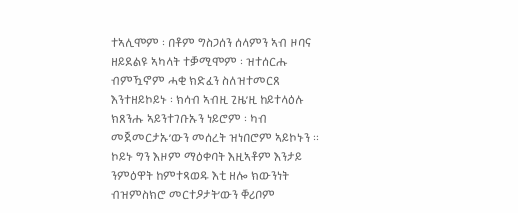ተኣሊሞም ፡ በቶም ግስጋሰን ሰላምን ኣብ ዞባና ዘይደልዩ ኣካላት ተቓሚሞም ፡ ዝተሰርሑ ብምዃኖም ሓቂ ክድፈን ስለዝተመርጸ እንተዘይኮይኑ ፡ ክሳብ ኣብዚ ጊዜ’ዚ ከይተላዕሉ ክጸንሑ ኣይንተገቡኡን ነይሮም ፡ ካብ መጀመርታኡ’ውን መሰረት ዝነበሮም ኣይኮኑን ።
ኮይኑ ግን እዞም ማዕቀባት እዚኣቶም እንታይ ንምዕዋት ከምተጻወዱ እቲ ዘሎ ክውንነት ብዝምስክሮ መርተዖታት’ውን ቐሪቦም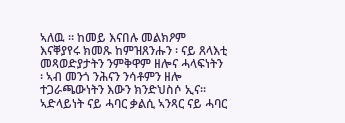ኣለዉ ። ከመይ እናበሉ መልክዖም እናቐያየሩ ክመጹ ከምዝጸንሑን ፡ ናይ ጸላእቲ መጻወድያታትን ንምቅዋም ዘሎና ሓላፍነትን ፡ ኣብ መንጎ ንሕናን ንሳቶምን ዘሎ ተጋራጫውነትን እውን ክንድህስሶ ኢና። ኣድላይነት ናይ ሓባር ቃልሲ ኣንጻር ናይ ሓባር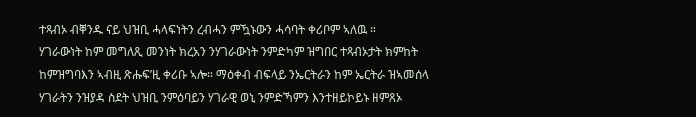ተጻብኦ ብቐንዱ ናይ ህዝቢ ሓላፍነትን ረብሓን ምዃኑውን ሓሳባት ቀሪቦም ኣለዉ ።
ሃገራውነት ከም መግለጺ መንነት ክረአን ንሃገራውነት ንምድካም ዝግበር ተጻብኦታት ክምከት ከምዝግባእን ኣብዚ ጽሑፍ’ዚ ቀሪቡ ኣሎ። ማዕቀብ ብፍላይ ንኤርትራን ከም ኤርትራ ዝኣመሰላ ሃገራትን ንዝያዳ ስደት ህዝቢ ንምዕባይን ሃገራዊ ወኒ ንምድኻምን እንተዘይኮይኑ ዘምጸኦ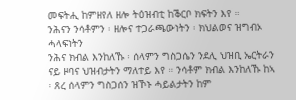መፍትሒ ከምዘየለ ዘሎ ትዕዝብቲ ከቕርቦ ክፍትን እየ ።
ንሕናን ንሳቶምን ፡ ዘሎና ተጋራጫውነትን ፡ ክህልወና ዝግብኦ ሓላፍነትን
ንሕና ክብል እንከለኹ ፡ ሰላምን ግስጋሴን ንደሊ ህዝቢ ኤርትራን ናይ ዞባና ህዝብታትን ማለተይ እየ ። ንሳቶም ክብል እንከለኹ ከኣ ፡ ጸረ ሰላምን ግስጋሰን ዝኾኑ ሓይልታትን ከም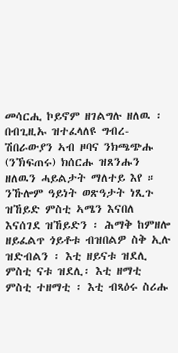መሳርሒ ኮይኖም ዘገልግሉ ዘለዉ ፡ በብጊዚኡ ዝተፈላለዩ ግብረ-ሽበራውያን ኣብ ዞባና ንክጫጭሑ (ንኽፍጠሩ) ክሰርሑ ዝጸንሑን ዘለዉን ሓይልታት ማለተይ እየ ።
ንኹሎም ዓይነት ወጽዓታት ነጺጉ ዝኸይድ ምስቲ ኣሜን እናበለ እናሰገደ ዝኸይድን ፡ ሕማቅ ከምዘሎ ዘይፈልጥ ጎይቶቱ ብዝበልዎ ስቅ ኢሉ ዝድብልን ፡ እቲ ዘይናቱ ዝደሊ ምስቲ ናቱ ዝደሊ፡ እቲ ዘማቲ ምስቲ ተዘማቲ ፡ እቲ ብጻዕሩ ስሪሑ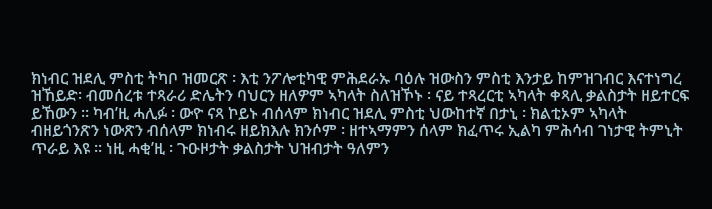ክነብር ዝደሊ ምስቲ ትካቦ ዝመርጽ ፡ እቲ ንፖሎቲካዊ ምሕደራኡ ባዕሉ ዝውስን ምስቲ እንታይ ከምዝገብር እናተነግረ ዝኸይድ፡ ብመሰረቱ ተጻራሪ ድሌትን ባህርን ዘለዎም ኣካላት ስለዝኾኑ ፡ ናይ ተጻረርቲ ኣካላት ቀጻሊ ቃልስታት ዘይተርፍ ይኸውን ። ካብ’ዚ ሓሊፉ ፡ ውዮ ናጻ ኮይኑ ብሰላም ክነብር ዝደሊ ምስቲ ህውከተኛ በታኒ ፡ ክልቲኦም ኣካላት ብዘይጎንጽን ነውጽን ብሰላም ክነብሩ ዘይክእሉ ክንሶም ፡ ዘተኣማምን ሰላም ክፈጥሩ ኢልካ ምሕሳብ ገነታዊ ትምኒት ጥራይ እዩ ። ነዚ ሓቂ’ዚ ፡ ጉዑዞታት ቃልስታት ህዝብታት ዓለምን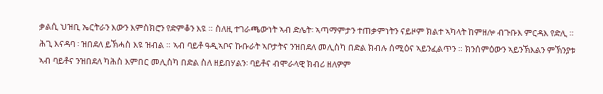ቃልሲ ህዝቢ ኤርትራን እውን እምስክሮን የድምቆን እዩ ። ስለዚ ተገራጫውነት ኣብ ድሌት፡ ኣጣማምታን ተጠቃምነትን ናይዞም ክልተ ኣካላት ከምዘሎ ብጉቡእ ምርዳእ የድሊ ።
ሕጊ እናዳባ ፡ ዝበደለ ይኽሓስ እዩ ዝብል ። ኣብ ባይቶ ዓዲኣቦና ኩቡራት ኣቦታትና ንዝበደለ መሊስካ በድል ክብሉ ሰሚዕና ኣይንፈልጥን ። ክንሰምዕውን ኣይንኽእልን ምኽንያቱ ኣብ ባይቶና ንዝበደለ ካሕስ እምበር መሊስካ በድል ስለ ዘይበሃልን፡ ባይቶና ብሞራላዊ ክብሪ ዘለዎም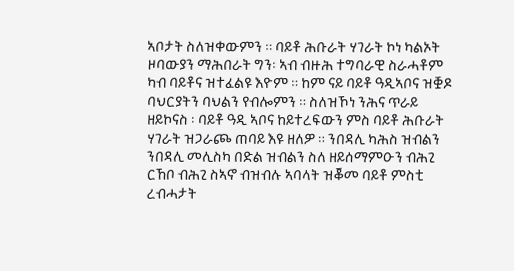ኣቦታት ስለዝቀውምን ። ባይቶ ሕቡራት ሃገራት ኮነ ካልኦት ዞባውያን ማሕበራት ግን፡ ኣብ ብዙሕ ተግባራዊ ስራሓቶም ካብ ባይቶና ዝተፈልዩ እዮም ። ከም ናይ ባይቶ ዓዲኣቦና ዝቛዶ ባህርያትን ባህልን የብሎምን ። ስለዝኾነ ንሕና ጥራይ ዘይኮናስ ፡ ባይቶ ዓዲ ኣቦና ከይተረፍውን ምስ ባይቶ ሕቡራት ሃገራት ዝጋራጮ ጠባይ እዩ ዘለዎ ። ንበዳሊ ካሕስ ዝብልን ንበዳሊ መሊስካ በድል ዝብልን ስለ ዘይሰማምዑን ብሕጊ ርኸቦ ብሕጊ ስኣኖ ብዝብሉ ኣባላት ዝቖመ ባይቶ ምስቲ ረብሓታት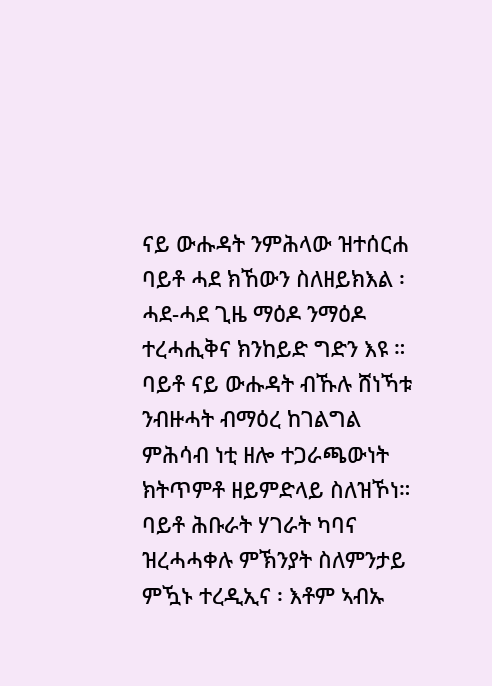ናይ ውሑዳት ንምሕላው ዝተሰርሐ ባይቶ ሓደ ክኸውን ስለዘይክእል ፡ ሓደ-ሓደ ጊዜ ማዕዶ ንማዕዶ ተረሓሒቅና ክንከይድ ግድን እዩ ። ባይቶ ናይ ውሑዳት ብኹሉ ሸነኻቱ ንብዙሓት ብማዕረ ከገልግል ምሕሳብ ነቲ ዘሎ ተጋራጫውነት ክትጥምቶ ዘይምድላይ ስለዝኾነ።
ባይቶ ሕቡራት ሃገራት ካባና ዝረሓሓቀሉ ምኽንያት ስለምንታይ ምዃኑ ተረዲኢና ፡ እቶም ኣብኡ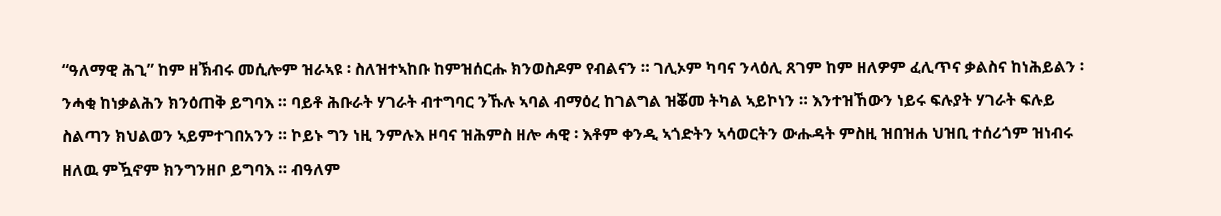“ዓለማዊ ሕጊ” ከም ዘኽብሩ መሲሎም ዝራኣዩ ፡ ስለዝተኣከቡ ከምዝሰርሑ ክንወስዶም የብልናን ። ገሊኦም ካባና ንላዕሊ ጸገም ከም ዘለዎም ፈሊጥና ቃልስና ከነሕይልን ፡ ንሓቂ ከነቃልሕን ክንዕጠቅ ይግባእ ። ባይቶ ሕቡራት ሃገራት ብተግባር ንኹሉ ኣባል ብማዕረ ከገልግል ዝቖመ ትካል ኣይኮነን ። እንተዝኸውን ነይሩ ፍሉያት ሃገራት ፍሉይ ስልጣን ክህልወን ኣይምተገበአንን ። ኮይኑ ግን ነዚ ንምሉእ ዞባና ዝሕምስ ዘሎ ሓዊ ፡ እቶም ቀንዲ ኣጎድትን ኣሳወርትን ውሑዳት ምስዚ ዝበዝሐ ህዝቢ ተሰሪጎም ዝነብሩ ዘለዉ ምዃኖም ክንግንዘቦ ይግባእ ። ብዓለም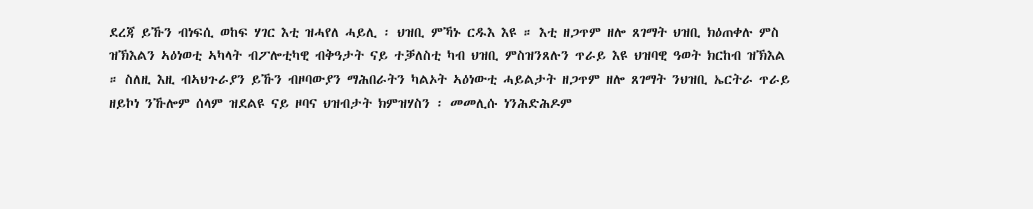ደረጃ ይኹን ብነፍሲ ወከፍ ሃገር እቲ ዝሓየለ ሓይሊ ፡ ህዝቢ ምኻኑ ርዱእ እዩ ። እቲ ዘጋጥም ዘሎ ጸገማት ህዝቢ ክዕጠቀሉ ምስ ዝኽእልን ኣዕነወቲ ኣካላት ብፖሎቲካዊ ብቅዓታት ናይ ተቓለስቲ ካብ ህዝቢ ምስዝንጸሉን ጥራይ እዩ ህዝባዊ ዓወት ክርከብ ዝኽእል ። ስለዚ እዚ ብኣህጉራያን ይኹን ብዞባውያን ማሕበራትን ካልኦት ኣዕነውቲ ሓይልታት ዘጋጥም ዘሎ ጸገማት ንህዝቢ ኤርትራ ጥራይ ዘይኮነ ንኹሎም ሰላም ዝደልዩ ናይ ዞባና ህዝብታት ክምዝሃስን ፡ መመሊሱ ነንሕድሕዶም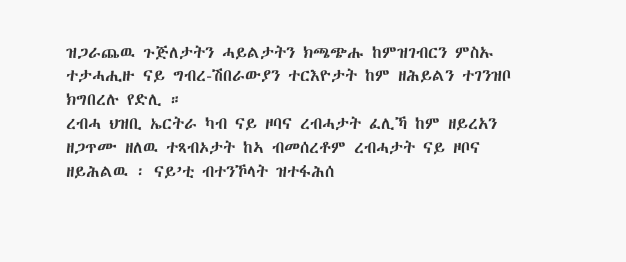ዝጋራጨዉ ጉጅለታትን ሓይልታትን ክጫጭሑ ከምዝገብርን ምስኡ ተታሓሒዙ ናይ ግብረ-ሽበራውያን ተርእዮታት ከም ዘሕይልን ተገንዝቦ ክግበረሉ የድሊ ።
ረብሓ ህዝቢ ኤርትራ ካብ ናይ ዞባና ረብሓታት ፈሊኻ ከም ዘይረአን ዘጋጥሙ ዘለዉ ተጻብኦታት ከኣ ብመሰረቶም ረብሓታት ናይ ዞቦና ዘይሕልዉ ፡ ናይ’ቲ ብተንኾላት ዝተፋሕሰ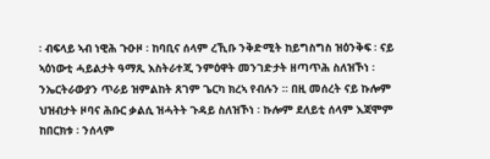፡ ብፍላይ ኣብ ነዊሕ ጉዑዞ ፡ ከባቢና ሰላም ረኺቡ ንቅድሚት ከይግስግስ ዝዕንቅፍ ፡ ናይ ኣዕነውቲ ሓይልታት ዓማጺ እስትራተጂ ንምዕዋት መንገድታት ዘጣጥሕ ስለዝኾነ ፡ ንኤርትራውያን ጥራይ ዝምልከት ጸገም ጌርካ ክረኣ የብሉን ። በዚ መሰረት ናይ ኩሎም ህዝብታት ዞባና ሕቡር ቃልሲ ዝሓትት ጉዳይ ስለዝኾነ ፡ ኩሎም ደለይቲ ሰላም እጃሞም ከበርክቱ ፡ ንሰላም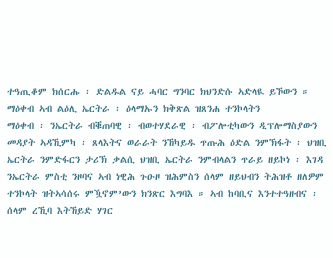ተዓጢቆም ክሰርሑ ፡ ድልዱል ናይ ሓባር ግንባር ክህንድሱ ኣድላዪ ይኾውን ።
ማዕቀብ ኣብ ልዕሊ ኤርትራ ፡ ዕላማኡን ክቅጽል ዝጸንሐ ተንኮላትን
ማዕቀብ ፡ ንኤርትራ ብቑጠባዊ ፡ ብወተሃደራዊ ፡ ብፖሎቲካውን ዲፕሎማስያውን መዳያት ኣዳኺምካ ፡ ጸላእትና ወራራት ንኸካይዱ ጥጡሕ ዕድል ንምኽፋት ፡ ህዝቢ ኤርትራ ንምድፋርን ታሪኽ ቃልሲ ህዝቢ ኤርትራ ንምብላልን ጥራይ ዘይኮነ ፡ እገዳ ንኤርትራ ምስቲ ንዞባና ኣብ ነዊሕ ጉዑዞ ዝሕምስን ሰላም ዘይህብን ትሕዝቶ ዘለዎም ተንኮላት ዝትኣሳሰሩ ምዃኖም’ውን ክንጽር እግባእ ። ኣብ ከባቢና እንተተዓዘብና ፡ ሰላም ረኺባ እትኸይድ ሃገር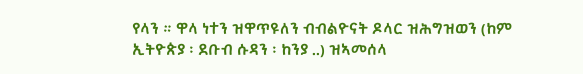የላን ። ዋላ ነተን ዝዋጥዩለን ብብልዮናት ዶላር ዝሕግዝወን (ከም ኢትዮጵያ ፡ ደቡብ ሱዳን ፡ ከንያ ..) ዝኣመሰላ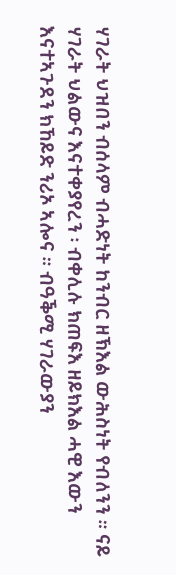ሃገራት ህዝበን ብሰላም ብሓድነት ከንብር ዘኽእል ውሕስነት የብለንን ። ናይ ሃገራት ህልውና እናተቀያየረን ፡ ብቀሊሉ ክጠፍእ ዘይክእል ሓዊ እውን እናተኣጉደን ክኸይድ ንሪኦ ኣሎና ። ብዓቕሚ ሃገራውያን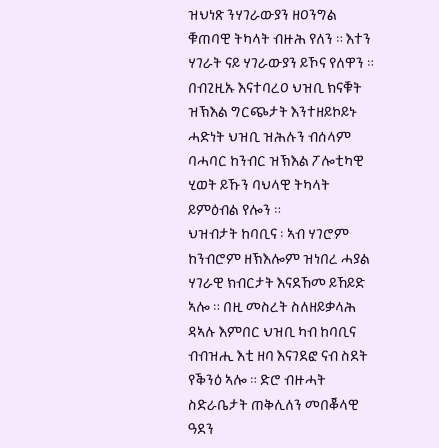ዝህነጽ ንሃገራውያን ዘዐንግል ቑጠባዊ ትካላት ብዙሕ የለን ። እተን ሃገራት ናይ ሃገራውያን ይኾና የለዋን ። በብጊዚኡ እናተባረዐ ህዝቢ ክናቑት ዝኽእል ግርጭታት እንተዘይኮይኑ ሓድነት ህዝቢ ዝሕሉን ብሰላም ባሓባር ከንብር ዝኽእል ፖሎቲካዊ ሂወት ይኹን ባህላዊ ትካላት ይምዕብል የሎን ።
ህዝብታት ከባቢና ፡ ኣብ ሃገሮም ከንብሮም ዘኽእሎም ዝነበረ ሓያል ሃገራዊ ክብርታት እናደኸመ ይኸይድ ኣሎ ። በዚ መስረት ስለዘይቃላሕ ዳኣሉ እምበር ህዝቢ ካብ ከባቢና ብብዝሒ እቲ ዘባ እናገደፎ ናብ ስደት የቕንዕ ኣሎ ። ድሮ ብዙሓት ስድራቤታት ጠቅሊለን መበቖላዊ ዓደን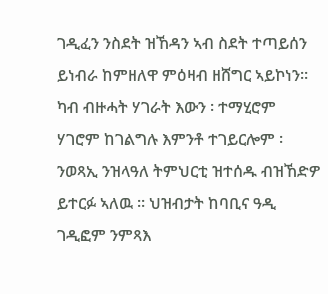ገዲፈን ንስደት ዝኸዳን ኣብ ስደት ተጣይሰን ይነብራ ከምዘለዋ ምዕዛብ ዘሸግር ኣይኮነን። ካብ ብዙሓት ሃገራት እውን ፡ ተማሂሮም ሃገሮም ከገልግሉ እምንቶ ተገይርሎም ፡ ንወጻኢ ንዝላዓለ ትምህርቲ ዝተሰዱ ብዝኸድዎ ይተርፉ ኣለዉ ። ህዝብታት ከባቢና ዓዲ ገዲፎም ንምጻእ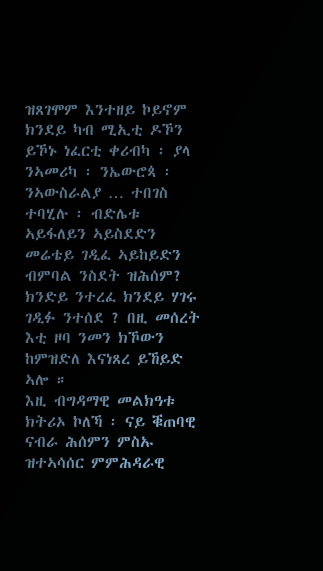ዝጸገሞም እንተዘይ ኮይኖም ክንደይ ካብ ሚኢቲ ዶኾን ይኾኑ ነፈርቲ ቀሪብካ ፡ ያላ ንኣመሪካ ፡ ንኤውሮጳ ፡ ንኣውስራልያ … ተበገስ ተባሂሉ ፡ ብድሌቱ ኣይፋለይን ኣይስደድን መሬቴይ ገዲፈ ኣይከይድን ብምባል ንስደት ዝሕሰም? ክንድይ ንተረፈ ክንደይ ሃገሩ ገዲፉ ንተሰደ ? በዚ መሰረት እቲ ዞባ ንመን ክኾውን ከምዝድለ እናነጸረ ይኸይድ ኣሎ ።
እዚ ብግዳማዊ መልክዓቱ ክትሪኦ ኮለኻ ፡ ናይ ቑጠባዊ ናብራ ሕሰምን ምስኡ ዝተኣሳሰር ምምሕዳራዊ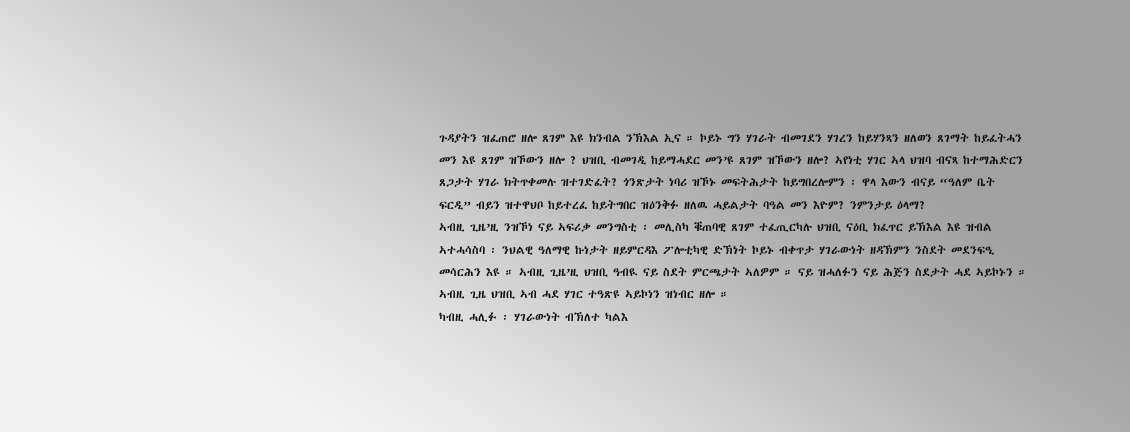ጉዳያትን ዝፈጠሮ ዘሎ ጸገም እዩ ክንብል ንኽእል ኢና ። ኮይኑ ግን ሃገራት ብመገደን ሃገረን ከይሃንጻን ዘለወን ጸገማት ከይፈትሓን መን እዩ ጸገም ዝኾውን ዘሎ ? ህዝቢ ብመገዲ ከይማሓደር መን’ዩ ጸገም ዝኾውን ዘሎ? ኣየነቲ ሃገር ኣላ ህዝባ ብናጻ ከተማሕድርን ጸጋታት ሃገራ ክትጥቀመሉ ዝተገድፈት? ጎንጽታት ነባሪ ዝኾኑ መፍትሕታት ከይግበረሎምን ፡ ዋላ እውን ብናይ “ዓለም ቤት ፍርዲ” ብይን ዝተዋህቦ ከይተረፈ ከይትግበር ዝዕንቅፉ ዘለዉ ሓይልታት ባዓል መን እዮም? ንምንታይ ዕላማ?
ኣብዚ ጊዜ’ዚ ንዝኾነ ናይ ኣፍሪቃ መንግስቲ ፡ መሊስካ ቑጠባዊ ጸገም ተፈጢርካሉ ህዝቢ ናዕቢ ክፈጥር ይኽእል እዩ ዝብል ኣተሓሳስባ ፡ ንህልዊ ዓለማዊ ኩነታት ዘይምርዳእ ፖሎቲካዊ ድኽነት ኮይኑ ብቀጥታ ሃገራውነት ዘዳኽምን ንስደት መደንፍዒ መሳርሕን እዩ ። ኣብዚ ጊዜ’ዚ ህዝቢ ዓብዪ ናይ ስደት ምርጫታት ኣለዎም ። ናይ ዝሓለፉን ናይ ሕጅን ስደታት ሓደ ኣይኮኑን ። ኣብዚ ጊዜ ህዝቢ ኣብ ሓደ ሃገር ተዓጽዩ ኣይኮነን ዝነብር ዘሎ ።
ካብዚ ሓሊፉ ፡ ሃገራውነት ብኽለተ ካልእ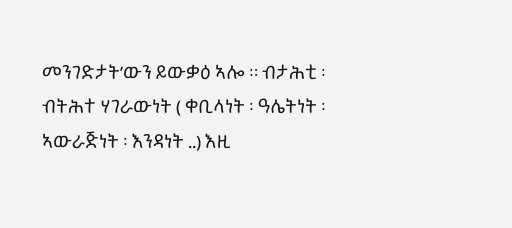መንገድታት’ውን ይውቃዕ ኣሎ ። ብታሕቲ ፡ ብትሕተ ሃገራውነት ( ቀቢላነት ፡ ዓሌትነት ፡ ኣውራጅነት ፡ እንዳነት ..) እዚ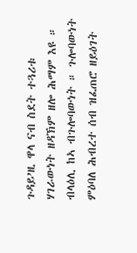ጉዳይ’ዚ ዋላ ናብ ስደት ተጓሪቱ ሃገራውነት ዘዳኽም ዘሎ ሕማም እዩ ። ብላዕሊ ከኣ ብጉሎባውነት ። ጉሎባውነት ምዕባለ ሕብረተ ሰብ ዝፈጠሮ ዘይዕገት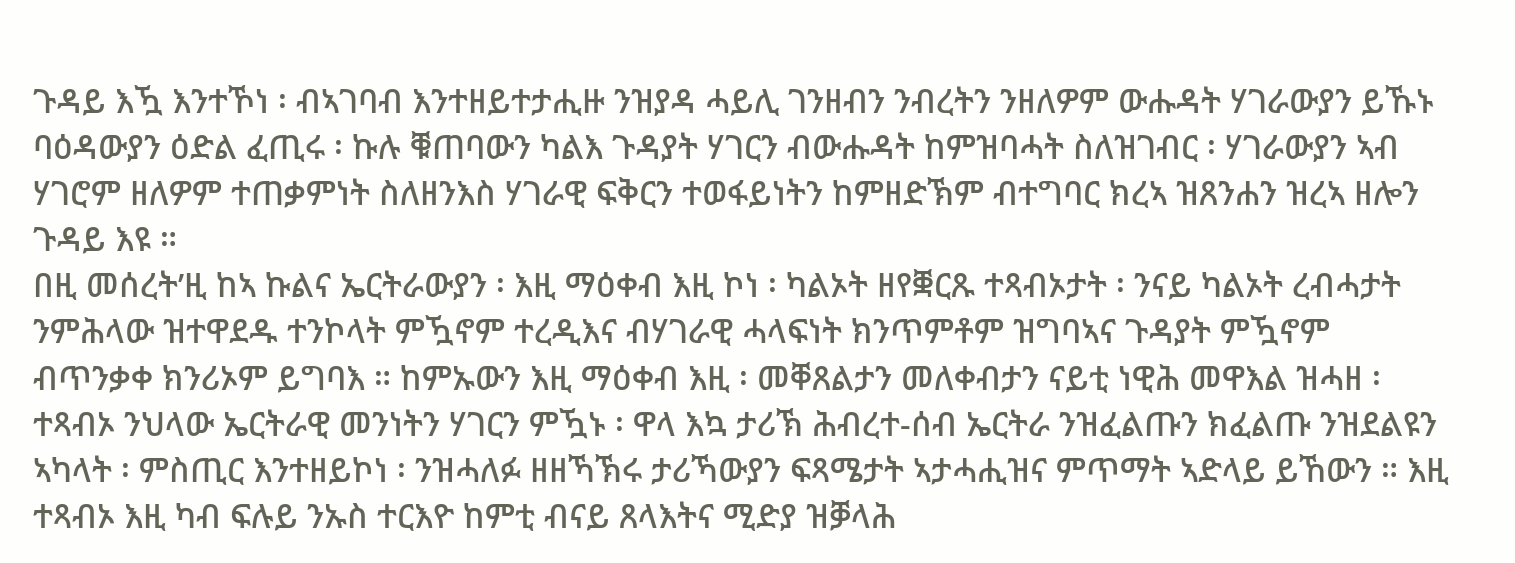ጉዳይ እዃ እንተኾነ ፡ ብኣገባብ እንተዘይተታሒዙ ንዝያዳ ሓይሊ ገንዘብን ንብረትን ንዘለዎም ውሑዳት ሃገራውያን ይኹኑ ባዕዳውያን ዕድል ፈጢሩ ፡ ኩሉ ቑጠባውን ካልእ ጉዳያት ሃገርን ብውሑዳት ከምዝባሓት ስለዝገብር ፡ ሃገራውያን ኣብ ሃገሮም ዘለዎም ተጠቃምነት ስለዘንእስ ሃገራዊ ፍቅርን ተወፋይነትን ከምዘድኽም ብተግባር ክረኣ ዝጸንሐን ዝረኣ ዘሎን ጉዳይ እዩ ።
በዚ መሰረት’ዚ ከኣ ኩልና ኤርትራውያን ፡ እዚ ማዕቀብ እዚ ኮነ ፡ ካልኦት ዘየቛርጹ ተጻብኦታት ፡ ንናይ ካልኦት ረብሓታት ንምሕላው ዝተዋደዱ ተንኮላት ምዃኖም ተረዲእና ብሃገራዊ ሓላፍነት ክንጥምቶም ዝግባኣና ጉዳያት ምዃኖም ብጥንቃቀ ክንሪኦም ይግባእ ። ከምኡውን እዚ ማዕቀብ እዚ ፡ መቐጸልታን መለቀብታን ናይቲ ነዊሕ መዋእል ዝሓዘ ፡ ተጻብኦ ንህላው ኤርትራዊ መንነትን ሃገርን ምዃኑ ፡ ዋላ እኳ ታሪኽ ሕብረተ-ሰብ ኤርትራ ንዝፈልጡን ክፈልጡ ንዝደልዩን ኣካላት ፡ ምስጢር እንተዘይኮነ ፡ ንዝሓለፉ ዘዘኻኽሩ ታሪኻውያን ፍጻሜታት ኣታሓሒዝና ምጥማት ኣድላይ ይኸውን ። እዚ ተጻብኦ እዚ ካብ ፍሉይ ንኡስ ተርእዮ ከምቲ ብናይ ጸላእትና ሚድያ ዝቓላሕ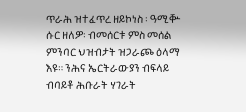ጥራሕ ዝተፈጥረ ዘይኮነስ ፡ ዓሚቝ ሱር ዘለዎ፡ ብመሰርቱ ምስ መሰል ምንባር ህዝብታት ዝጋራጮ ዕላማ እዩ። ንሕና ኤርትራውያን ብፍላይ ብባይቶ ሕቡራት ሃገራት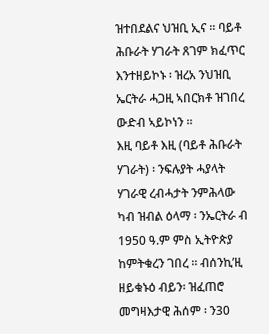ዝተበደልና ህዝቢ ኢና ። ባይቶ ሕቡራት ሃገራት ጸገም ክፈጥር እንተዘይኮኑ ፡ ዝረአ ንህዝቢ ኤርትራ ሓጋዚ ኣበርክቶ ዝገበረ ውድብ ኣይኮነን ።
እዚ ባይቶ እዚ (ባይቶ ሕቡራት ሃገራት) ፡ ንፍሉያት ሓያላት ሃገራዊ ረብሓታት ንምሕላው ካብ ዝብል ዕላማ ፡ ንኤርትራ ብ 1950 ዓ.ም ምስ ኢትዮጵያ ከምትቁረን ገበረ ። ብሰንኪ’ዚ ዘይቁኑዕ ብይን፡ ዝፈጠሮ መግዛእታዊ ሕሰም ፡ ን30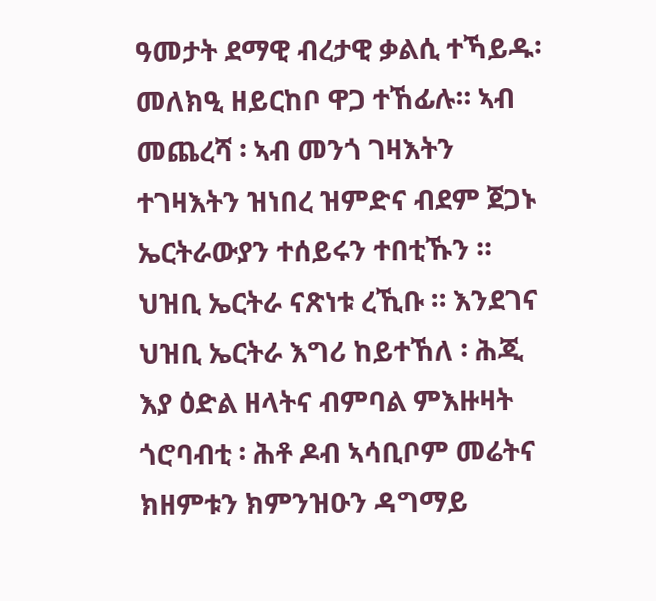ዓመታት ደማዊ ብረታዊ ቃልሲ ተኻይዱ፡ መለክዒ ዘይርከቦ ዋጋ ተኸፊሉ። ኣብ መጨረሻ ፡ ኣብ መንጎ ገዛእትን ተገዛእትን ዝነበረ ዝምድና ብደም ጀጋኑ ኤርትራውያን ተሰይሩን ተበቲኹን ። ህዝቢ ኤርትራ ናጽነቱ ረኺቡ ። እንደገና ህዝቢ ኤርትራ እግሪ ከይተኸለ ፡ ሕጂ እያ ዕድል ዘላትና ብምባል ምእዙዛት ጎሮባብቲ ፡ ሕቶ ዶብ ኣሳቢቦም መሬትና ክዘምቱን ክምንዝዑን ዳግማይ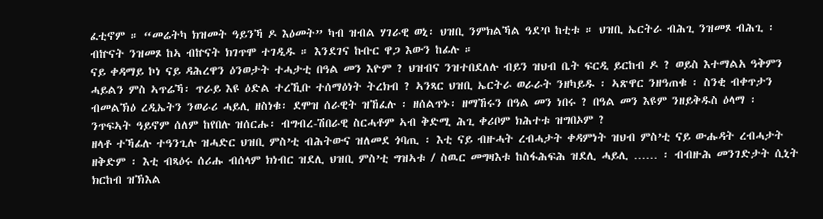ፈቲኖም ። “መሬትካ ክዝመት ዓይንኻ ዶ እዕመት” ካብ ዝብል ሃገራዊ ወኒ፡ ህዝቢ ንምክልኻል ዓደ’ቦ ከቲቱ ። ህዝቢ ኤርትራ ብሕጊ ንዝመጾ ብሕጊ ፡ ብኵናት ንዝመጾ ከኣ ብኵናት ክገጥሞ ተገዲዱ ። እንደገና ኩቡር ዋጋ እውን ከፊሉ ።
ናይ ቀዳማይ ኮነ ናይ ዳሕረዋን ዕንወታት ተሓታቲ በዓል መን እዮም ? ህዝብና ንዝተበደለሉ ብይን ዝህብ ቤት ፍርዲ ይርከብ ዶ ? ወይስ እተማልአ ዓቅምን ሓይልን ምስ ኣጥሬኻ፡ ጥራይ እዩ ዕድል ተረኺቡ ተሰማዕነት ትረክብ ? ኣንጻር ህዝቢ ኤርትራ ወራራት ንዘካይዱ ፡ ኣጽዋር ንዘዓጠቁ ፡ ስንቂ ብቀጥታን ብመልኽዕ ረዲኤትን ንወራሪ ሓይሊ ዘስነቁ፡ ደሞዝ ሰራዊት ዝኸፈሉ ፡ ዘሰልጥኑ፡ ዘማኸሩን በዓል መን ነበሩ ? በዓል መን እዩም ንዘይቅዱስ ዕላማ ፡ ንጥፍኣት ዓይኖም ሰለም ከየበሉ ዝሰርሑ፡ ብግብረ-ሽበራዊ ስርሓቶም ኣብ ቅድሚ ሕጊ ቀሪቦም ክሕተቱ ዝግበኦም ?
ዘላቶ ተኻፊሉ ተዓንጊሉ ዝሓድር ህዝቢ ምስ’ቲ ብሕትውና ዝለመደ ጎባጢ ፡ እቲ ናይ ብዙሓት ረብሓታት ቀዳምነት ዝህብ ምስ’ቲ ናይ ውሑዳት ረብሓታት ዘቅድም ፡ እቲ ብጻዕሩ ሰሪሑ ብሰላም ክነብር ዝደሊ ህዝቢ ምስ’ቲ ግዝኣቱ / ስዉር መግዛእቱ ከስፋሕፍሕ ዝደሊ ሓይሊ …… ፡ ብብዙሕ መንገድታት ሲኒት ክርከብ ዝኽእል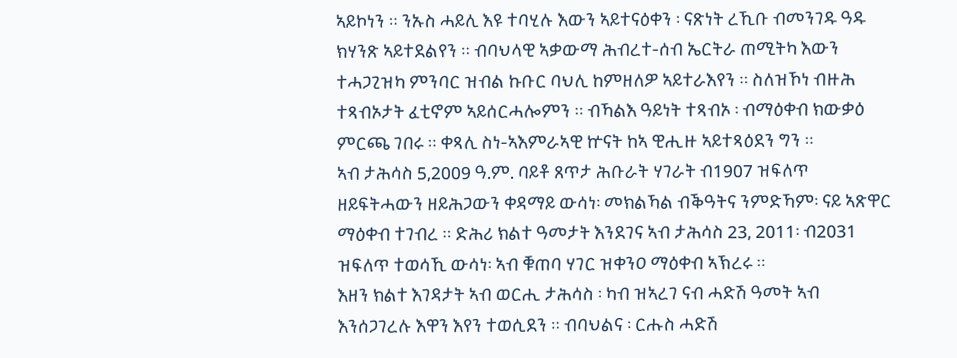ኣይኮነን ። ንኡስ ሓይሊ እዩ ተባሂሉ እውን ኣይተናዕቀን ፡ ናጽነት ረኺቡ ብመንገዱ ዓዱ ክሃንጽ ኣይተደልየን ። ብባህላዊ ኣቃውማ ሕብረተ-ሰብ ኤርትራ ጠሚትካ እውን ተሓጋጊዝካ ምንባር ዝብል ኩቡር ባህሊ ከምዘለዎ ኣይተራእየን ። ስለዝኾነ ብዙሕ ተጻብኦታት ፈቲኖም ኣይሰርሓሎምን ። ብኻልእ ዓይነት ተጻብኦ ፡ ብማዕቀብ ክውቃዕ ምርጫ ገበሩ ። ቀጻሊ ስነ-ኣእምራኣዊ ኵናት ከኣ ዊሒዙ ኣይተጻዕደን ግን ።
ኣብ ታሕሳስ 5,2009 ዓ.ም. ባይቶ ጸጥታ ሕቡራት ሃገራት ብ1907 ዝፍለጥ ዘይፍትሓውን ዘይሕጋውን ቀዳማይ ውሳነ፡ መክልኻል ብቕዓትና ንምድኻም፡ ናይ ኣጽዋር ማዕቀብ ተገብረ ። ድሕሪ ክልተ ዓመታት እንደገና ኣብ ታሕሳስ 23, 2011፡ ብ2031 ዝፍለጥ ተወሳኺ ውሳነ፡ ኣብ ቑጠባ ሃገር ዝቀንዐ ማዕቀብ ኣኽረሩ ።
እዘን ክልተ እገዳታት ኣብ ወርሒ ታሕሳስ ፡ ካብ ዝኣረገ ናብ ሓድሽ ዓመት ኣብ እንሰጋገረሉ እዋን እየን ተወሲደን ። ብባህልና ፡ ርሑስ ሓድሽ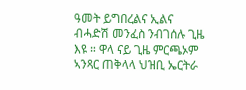ዓመት ይግበረልና ኢልና ብሓድሽ መንፈስ ንብገሰሉ ጊዜ እዩ ። ዋላ ናይ ጊዜ ምርጫኦም ኣንጻር ጠቅላላ ህዝቢ ኤርትራ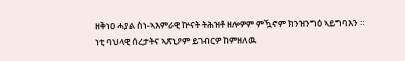ዘቅነዐ ሓያል ስነ-ኣእምራዊ ኵናት ትሕዝቶ ዘሎዎም ምዃኖም ክንዝንግዕ ኣይግባእን ። ነቲ ባህላዊ ሰረታትና ኣጽኒዖም ይገብርዎ ከምዘለዉ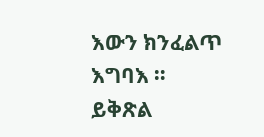እውን ክንፈልጥ እግባእ ።
ይቅጽል